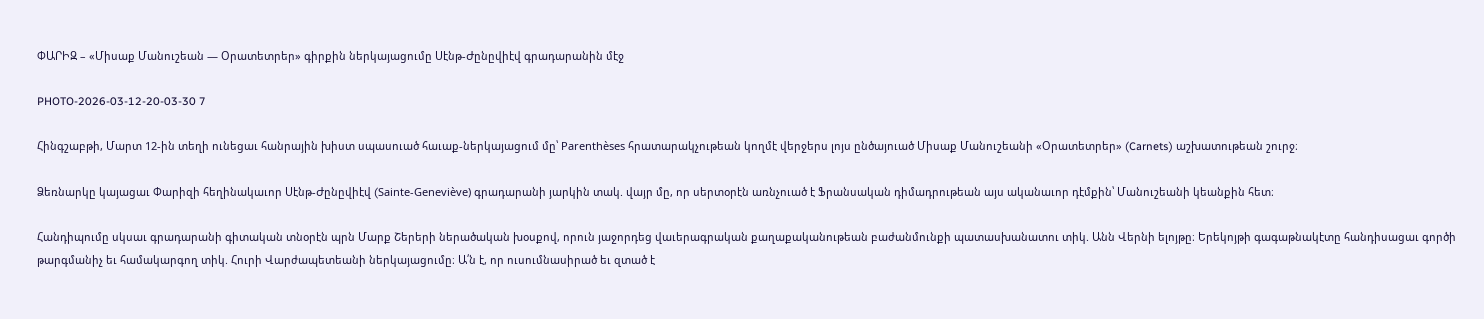ՓԱՐԻԶ – «Միսաք Մանուշեան — Օրատետրեր» գիրքին ներկայացումը Սէնթ-Ժընըվիէվ գրադարանին մէջ

PHOTO-2026-03-12-20-03-30 7

Հինգշաբթի, Մարտ 12-ին տեղի ունեցաւ հանրային խիստ սպասուած հաւաք-ներկայացում մը՝ Parenthèses հրատարակչութեան կողմէ վերջերս լոյս ընծայուած Միսաք Մանուշեանի «Օրատետրեր» (Carnets) աշխատութեան շուրջ։

Ձեռնարկը կայացաւ Փարիզի հեղինակաւոր Սէնթ-Ժընըվիէվ (Sainte-Geneviève) գրադարանի յարկին տակ. վայր մը, որ սերտօրէն առնչուած է Ֆրանսական դիմադրութեան այս ականաւոր դէմքին՝ Մանուշեանի կեանքին հետ։

Հանդիպումը սկսաւ գրադարանի գիտական տնօրէն պրն Մարք Շերերի ներածական խօսքով, որուն յաջորդեց վաւերագրական քաղաքականութեան բաժանմունքի պատասխանատու տիկ. Անն Վերնի ելոյթը։ Երեկոյթի գագաթնակէտը հանդիսացաւ գործի թարգմանիչ եւ համակարգող տիկ. Հուրի Վարժապետեանի ներկայացումը։ Ա՛ն է, որ ուսումնասիրած եւ զտած է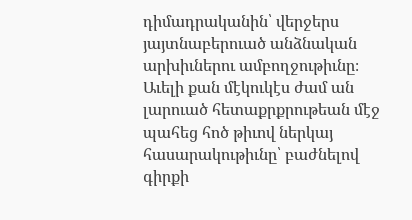դիմադրականին՝ վերջերս յայտնաբերուած անձնական արխիւներու ամբողջութիւնը։ Աւելի քան մէկուկէս ժամ ան լարուած հետաքրքրութեան մէջ պահեց հոծ թիւով ներկայ հասարակութիւնը՝ բաժնելով գիրքի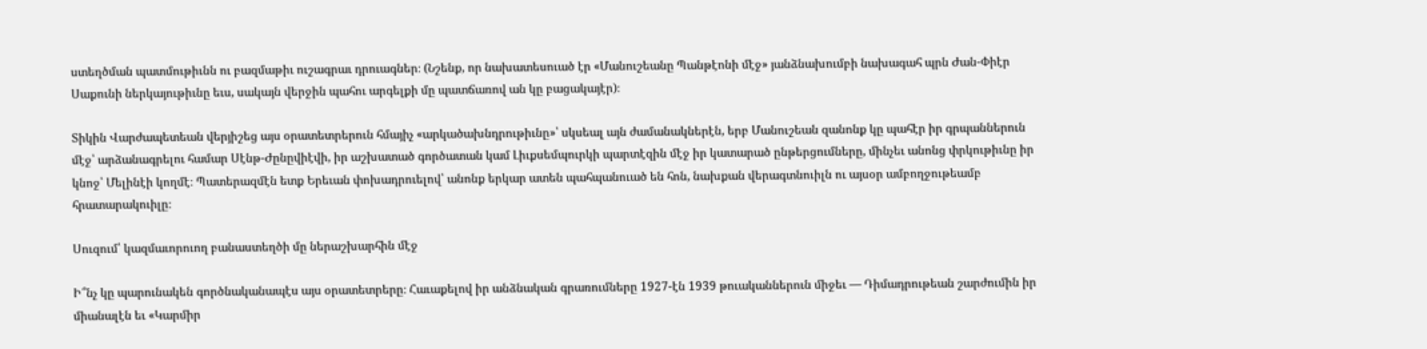ստեղծման պատմութիւնն ու բազմաթիւ ուշագրաւ դրուագներ։ (Նշենք, որ նախատեսուած էր «Մանուշեանը Պանթէոնի մէջ» յանձնախումբի նախագահ պրն Ժան-Փիէր Սաքունի ներկայութիւնը եւս, սակայն վերջին պահու արգելքի մը պատճառով ան կը բացակայէր)։

Տիկին Վարժապետեան վերյիշեց այս օրատետրերուն հմայիչ «արկածախնդրութիւնը»՝ սկսեալ այն ժամանակներէն, երբ Մանուշեան զանոնք կը պահէր իր գրպաններուն մէջ՝ արձանագրելու համար Սէնթ-Ժընըվիէվի, իր աշխատած գործատան կամ Լիւքսեմպուրկի պարտէզին մէջ իր կատարած ընթերցումները, մինչեւ անոնց փրկութիւնը իր կնոջ՝ Մելինէի կողմէ։ Պատերազմէն ետք Երեւան փոխադրուելով՝ անոնք երկար ատեն պահպանուած են հոն, նախքան վերագտնուիլն ու այսօր ամբողջութեամբ հրատարակուիլը։

Սուզում՝ կազմաւորուող բանաստեղծի մը ներաշխարհին մէջ

Ի՞նչ կը պարունակեն գործնականապէս այս օրատետրերը։ Հաւաքելով իր անձնական գրառումները 1927-էն 1939 թուականներուն միջեւ — Դիմադրութեան շարժումին իր միանալէն եւ «Կարմիր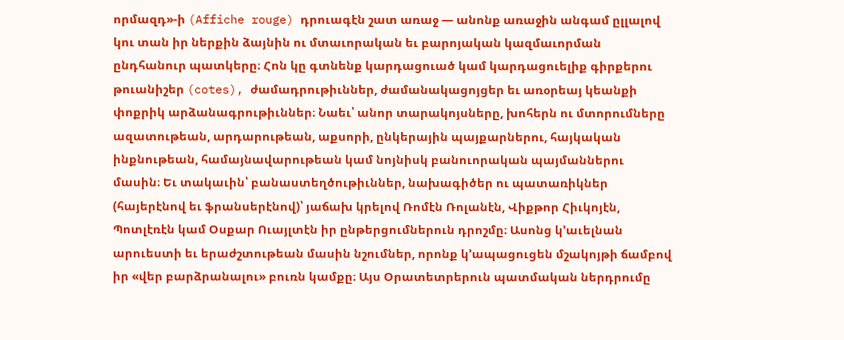որմազդ»-ի (Affiche rouge) դրուագէն շատ առաջ — անոնք առաջին անգամ ըլլալով կու տան իր ներքին ձայնին ու մտաւորական եւ բարոյական կազմաւորման ընդհանուր պատկերը։ Հոն կը գտնենք կարդացուած կամ կարդացուելիք գիրքերու թուանիշեր (cotes), ժամադրութիւններ, ժամանակացոյցեր եւ առօրեայ կեանքի փոքրիկ արձանագրութիւններ։ Նաեւ՝ անոր տարակոյսները, խոհերն ու մտորումները ազատութեան, արդարութեան, աքսորի, ընկերային պայքարներու, հայկական ինքնութեան, համայնավարութեան կամ նոյնիսկ բանուորական պայմաններու մասին։ Եւ տակաւին՝ բանաստեղծութիւններ, նախագիծեր ու պատառիկներ (հայերէնով եւ ֆրանսերէնով)՝ յաճախ կրելով Ռոմէն Ռոլանէն, Վիքթոր Հիւկոյէն, Պոտլէռէն կամ Օսքար Ուայլտէն իր ընթերցումներուն դրոշմը։ Ասոնց կ՚աւելնան արուեստի եւ երաժշտութեան մասին նշումներ, որոնք կ՚ապացուցեն մշակոյթի ճամբով իր «վեր բարձրանալու» բուռն կամքը։ Այս Օրատետրերուն պատմական ներդրումը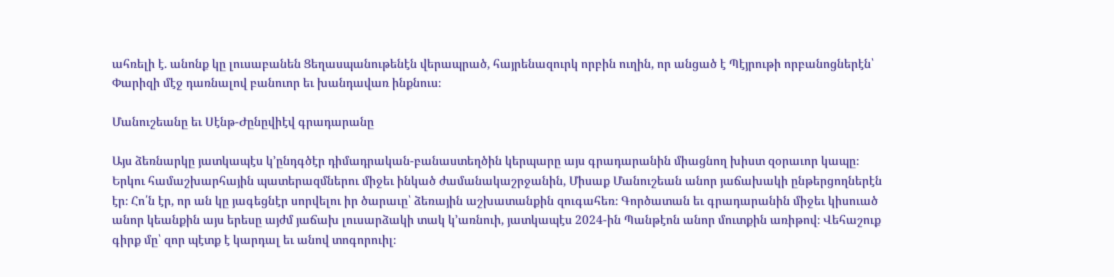ահռելի է. անոնք կը լուսաբանեն Ցեղասպանութենէն վերապրած, հայրենազուրկ որբին ուղին, որ անցած է Պէյրութի որբանոցներէն՝ Փարիզի մէջ դառնալով բանուոր եւ խանդավառ ինքնուս։

Մանուշեանը եւ Սէնթ-Ժընըվիէվ գրադարանը

Այս ձեռնարկը յատկապէս կ՚ընդգծէր դիմադրական-բանաստեղծին կերպարը այս գրադարանին միացնող խիստ զօրաւոր կապը։ Երկու համաշխարհային պատերազմներու միջեւ ինկած ժամանակաշրջանին, Միսաք Մանուշեան անոր յաճախակի ընթերցողներէն էր։ Հո՛ն էր, որ ան կը յագեցնէր սորվելու իր ծարաւը՝ ձեռային աշխատանքին զուգահեռ։ Գործատան եւ գրադարանին միջեւ կիսուած անոր կեանքին այս երեսը այժմ յաճախ լուսարձակի տակ կ՚առնուի, յատկապէս 2024-ին Պանթէոն անոր մուտքին առիթով։ Վեհաշուք գիրք մը՝ զոր պէտք է կարդալ եւ անով տոգորուիլ։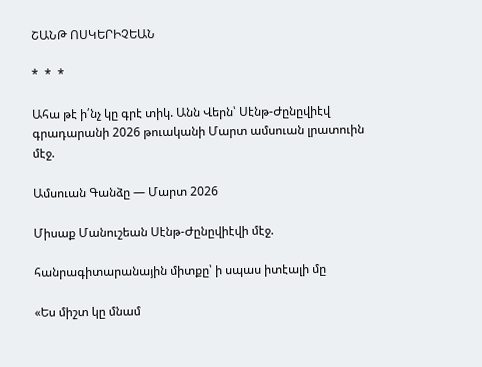ՇԱՆԹ ՈՍԿԵՐԻՉԵԱՆ

*  *  *

Ահա թէ ի՛նչ կը գրէ տիկ. Անն Վերն՝ Սէնթ-Ժընըվիէվ գրադարանի 2026 թուականի Մարտ ամսուան լրատուին մէջ.

Ամսուան Գանձը — Մարտ 2026

Միսաք Մանուշեան Սէնթ-Ժընըվիէվի մէջ.

հանրագիտարանային միտքը՝ ի սպաս իտէալի մը

«Ես միշտ կը մնամ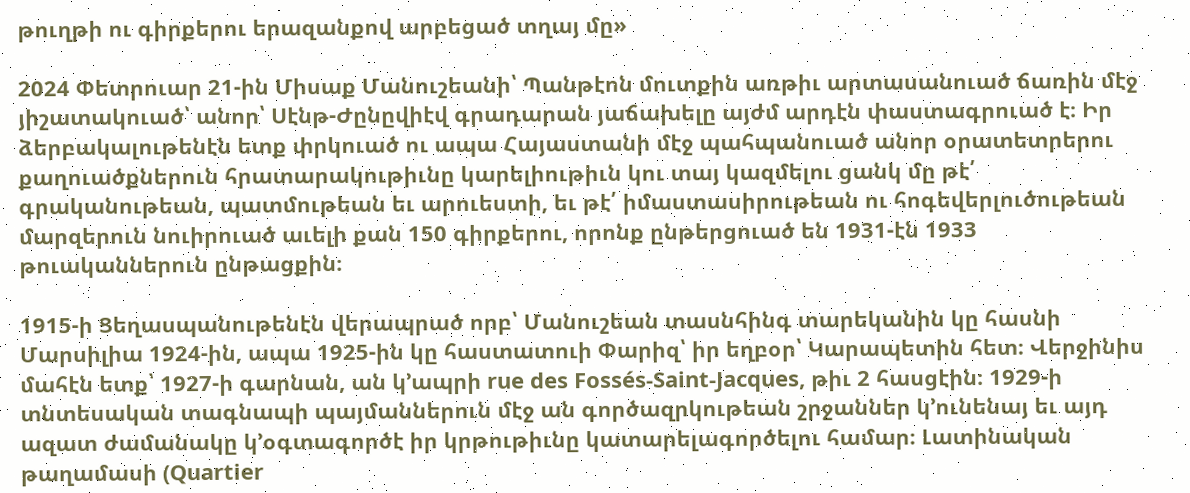թուղթի ու գիրքերու երազանքով արբեցած տղայ մը»

2024 Փետրուար 21-ին Միսաք Մանուշեանի՝ Պանթէոն մուտքին առթիւ արտասանուած ճառին մէջ յիշատակուած՝ անոր՝ Սէնթ-Ժընըվիէվ գրադարան յաճախելը այժմ արդէն փաստագրուած է։ Իր ձերբակալութենէն ետք փրկուած ու ապա Հայաստանի մէջ պահպանուած անոր օրատետրերու քաղուածքներուն հրատարակութիւնը կարելիութիւն կու տայ կազմելու ցանկ մը թէ՛ գրականութեան, պատմութեան եւ արուեստի, եւ թէ՛ իմաստասիրութեան ու հոգեվերլուծութեան մարզերուն նուիրուած աւելի քան 150 գիրքերու, որոնք ընթերցուած են 1931-էն 1933 թուականներուն ընթացքին։

1915-ի Ցեղասպանութենէն վերապրած որբ՝ Մանուշեան տասնհինգ տարեկանին կը հասնի Մարսիլիա 1924-ին, ապա 1925-ին կը հաստատուի Փարիզ՝ իր եղբօր՝ Կարապետին հետ։ Վերջինիս մահէն ետք՝ 1927-ի գարնան, ան կ՚ապրի rue des Fossés-Saint-Jacques, թիւ 2 հասցէին։ 1929-ի տնտեսական տագնապի պայմաններուն մէջ ան գործազրկութեան շրջաններ կ՚ունենայ եւ այդ ազատ ժամանակը կ՚օգտագործէ իր կրթութիւնը կատարելագործելու համար։ Լատինական թաղամասի (Quartier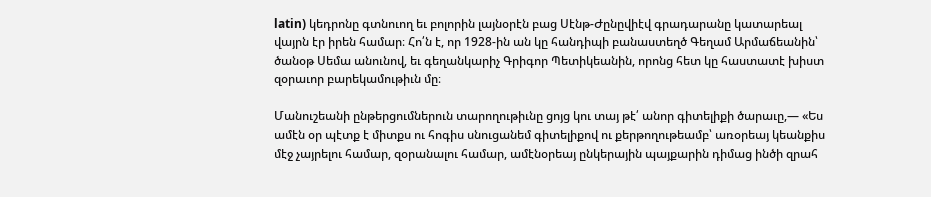latin) կեդրոնը գտնուող եւ բոլորին լայնօրէն բաց Սէնթ-Ժընըվիէվ գրադարանը կատարեալ վայրն էր իրեն համար։ Հո՛ն է, որ 1928-ին ան կը հանդիպի բանաստեղծ Գեղամ Արմաճեանին՝ ծանօթ Սեմա անունով, եւ գեղանկարիչ Գրիգոր Պետիկեանին, որոնց հետ կը հաստատէ խիստ զօրաւոր բարեկամութիւն մը։

Մանուշեանի ընթերցումներուն տարողութիւնը ցոյց կու տայ թէ՛ անոր գիտելիքի ծարաւը,— «Ես ամէն օր պէտք է միտքս ու հոգիս սնուցանեմ գիտելիքով ու քերթողութեամբ՝ առօրեայ կեանքիս մէջ չայրելու համար, զօրանալու համար, ամէնօրեայ ընկերային պայքարին դիմաց ինծի զրահ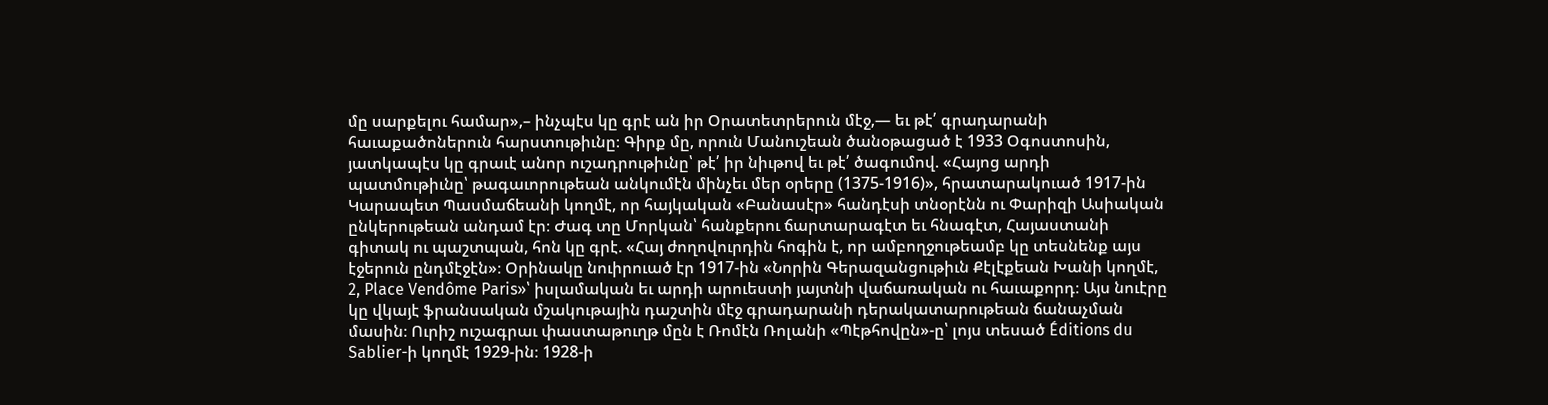մը սարքելու համար»,– ինչպէս կը գրէ ան իր Օրատետրերուն մէջ,— եւ թէ՛ գրադարանի հաւաքածոներուն հարստութիւնը։ Գիրք մը, որուն Մանուշեան ծանօթացած է 1933 Օգոստոսին, յատկապէս կը գրաւէ անոր ուշադրութիւնը՝ թէ՛ իր նիւթով եւ թէ՛ ծագումով. «Հայոց արդի պատմութիւնը՝ թագաւորութեան անկումէն մինչեւ մեր օրերը (1375-1916)», հրատարակուած 1917-ին Կարապետ Պասմաճեանի կողմէ, որ հայկական «Բանասէր» հանդէսի տնօրէնն ու Փարիզի Ասիական ընկերութեան անդամ էր։ Ժագ տը Մորկան՝ հանքերու ճարտարագէտ եւ հնագէտ, Հայաստանի գիտակ ու պաշտպան, հոն կը գրէ. «Հայ ժողովուրդին հոգին է, որ ամբողջութեամբ կը տեսնենք այս էջերուն ընդմէջէն»։ Օրինակը նուիրուած էր 1917-ին «Նորին Գերազանցութիւն Քէլէքեան Խանի կողմէ, 2, Place Vendôme Paris»՝ իսլամական եւ արդի արուեստի յայտնի վաճառական ու հաւաքորդ։ Այս նուէրը կը վկայէ ֆրանսական մշակութային դաշտին մէջ գրադարանի դերակատարութեան ճանաչման մասին։ Ուրիշ ուշագրաւ փաստաթուղթ մըն է Ռոմէն Ռոլանի «Պէթհովըն»-ը՝ լոյս տեսած Éditions du Sablier-ի կողմէ 1929-ին։ 1928-ի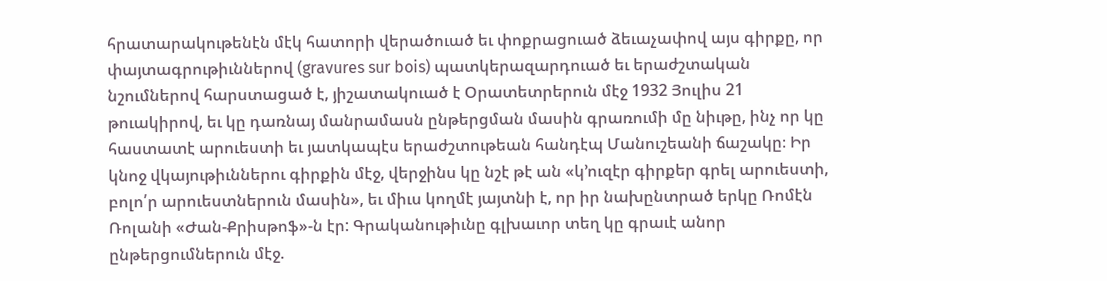հրատարակութենէն մէկ հատորի վերածուած եւ փոքրացուած ձեւաչափով այս գիրքը, որ փայտագրութիւններով (gravures sur bois) պատկերազարդուած եւ երաժշտական նշումներով հարստացած է, յիշատակուած է Օրատետրերուն մէջ 1932 Յուլիս 21 թուակիրով, եւ կը դառնայ մանրամասն ընթերցման մասին գրառումի մը նիւթը, ինչ որ կը հաստատէ արուեստի եւ յատկապէս երաժշտութեան հանդէպ Մանուշեանի ճաշակը։ Իր կնոջ վկայութիւններու գիրքին մէջ, վերջինս կը նշէ թէ ան «կ՚ուզէր գիրքեր գրել արուեստի, բոլո՛ր արուեստներուն մասին», եւ միւս կողմէ յայտնի է, որ իր նախընտրած երկը Ռոմէն Ռոլանի «Ժան-Քրիսթոֆ»-ն էր: Գրականութիւնը գլխաւոր տեղ կը գրաւէ անոր ընթերցումներուն մէջ.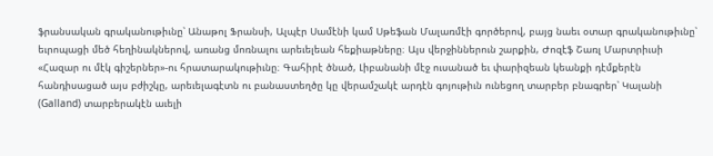ֆրանսական գրականութիւնը՝ Անաթոլ Ֆրանսի, Ալպէր Սամէնի կամ Սթեֆան Մալառմէի գործերով, բայց նաեւ օտար գրականութիւնը՝ եւրոպացի մեծ հեղինակներով, առանց մոռնալու արեւելեան հեքիաթները։ Այս վերջիններուն շարքին, Ժոզէֆ Շառլ Մարտրիւսի «Հազար ու մէկ գիշերներ»-ու հրատարակութիւնը։ Գահիրէ ծնած, Լիբանանի մէջ ուսանած եւ փարիզեան կեանքի դէմքերէն հանդիսացած այս բժիշկը, արեւելագէտն ու բանաստեղծը կը վերամշակէ արդէն գոյութիւն ունեցող տարբեր բնագրեր՝ Կալանի (Galland) տարբերակէն աւելի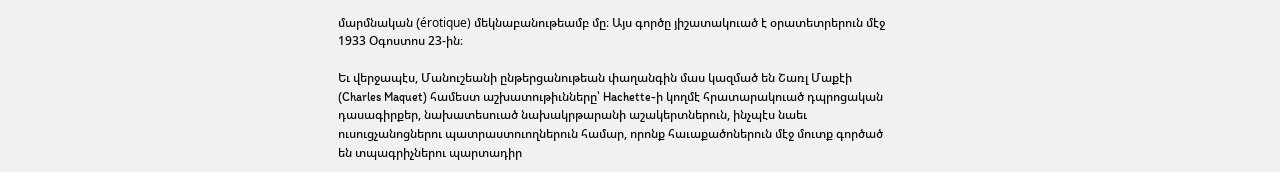մարմնական (érotique) մեկնաբանութեամբ մը։ Այս գործը յիշատակուած է օրատետրերուն մէջ 1933 Օգոստոս 23-ին։

Եւ վերջապէս, Մանուշեանի ընթերցանութեան փաղանգին մաս կազմած են Շառլ Մաքէի (Charles Maquet) համեստ աշխատութիւնները՝ Hachette-ի կողմէ հրատարակուած դպրոցական դասագիրքեր, նախատեսուած նախակրթարանի աշակերտներուն, ինչպէս նաեւ ուսուցչանոցներու պատրաստուողներուն համար, որոնք հաւաքածոներուն մէջ մուտք գործած են տպագրիչներու պարտադիր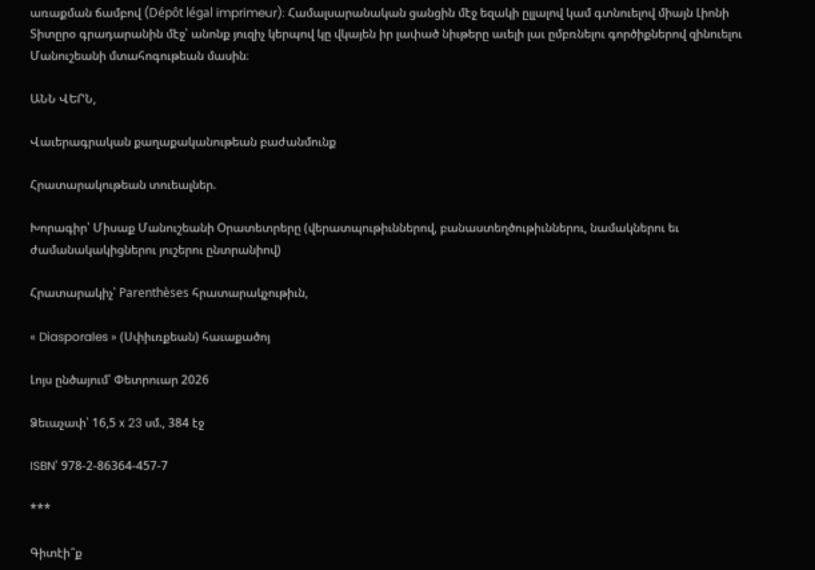առաքման ճամբով (Dépôt légal imprimeur)։ Համալսարանական ցանցին մէջ եզակի ըլլալով կամ գտնուելով միայն Լիոնի Տիտըրօ գրադարանին մէջ՝ անոնք յուզիչ կերպով կը վկայեն իր լափած նիւթերը աւելի լաւ ըմբռնելու գործիքներով զինուելու Մանուշեանի մտահոգութեան մասին։

ԱՆՆ ՎԵՐՆ,

Վաւերագրական քաղաքականութեան բաժանմունք

Հրատարակութեան տուեալներ.

Խորագիր՝ Միսաք Մանուշեանի Օրատետրերը (վերատպութիւններով, բանաստեղծութիւններու, նամակներու եւ ժամանակակիցներու յուշերու ընտրանիով)

Հրատարակիչ՝ Parenthèses հրատարակչութիւն,

« Diasporales » (Սփիւռքեան) հաւաքածոյ

Լոյս ընծայում՝ Փետրուար 2026

Ձեւաչափ՝ 16,5 x 23 սմ., 384 էջ

ISBN՝ 978-2-86364-457-7

***

Գիտէի՞ք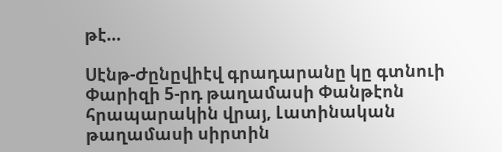թէ…

Սէնթ-Ժընըվիէվ գրադարանը կը գտնուի Փարիզի 5-րդ թաղամասի Փանթէոն հրապարակին վրայ, Լատինական թաղամասի սիրտին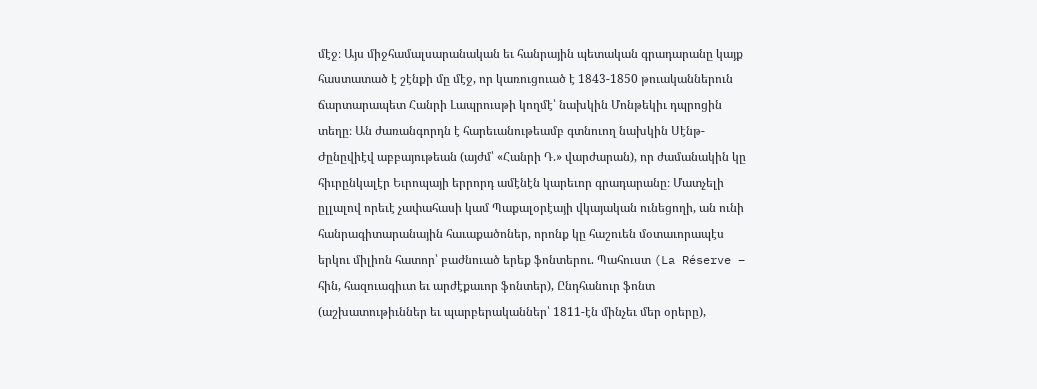մէջ։ Այս միջհամալսարանական եւ հանրային պետական գրադարանը կայք հաստատած է շէնքի մը մէջ, որ կառուցուած է 1843-1850 թուականներուն ճարտարապետ Հանրի Լապրուսթի կողմէ՝ նախկին Մոնթեկիւ դպրոցին տեղը։ Ան ժառանգորդն է հարեւանութեամբ գտնուող նախկին Սէնթ-Ժընըվիէվ աբբայութեան (այժմ՝ «Հանրի Դ.» վարժարան), որ ժամանակին կը հիւրընկալէր Եւրոպայի երրորդ ամէնէն կարեւոր գրադարանը։ Մատչելի ըլլալով որեւէ չափահասի կամ Պաքալօրէայի վկայական ունեցողի, ան ունի հանրագիտարանային հաւաքածոներ, որոնք կը հաշուեն մօտաւորապէս երկու միլիոն հատոր՝ բաժնուած երեք ֆոնտերու. Պահուստ (La Réserve – հին, հազուագիւտ եւ արժէքաւոր ֆոնտեր), Ընդհանուր ֆոնտ (աշխատութիւններ եւ պարբերականներ՝ 1811-էն մինչեւ մեր օրերը),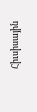Հիւսիսային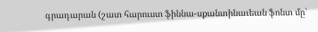գրադարան (շատ հարուստ ֆիննա-սքանտինաւեան ֆոնտ մը՝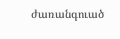ժառանգուած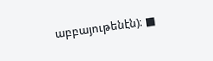աբբայութենէն)։ ■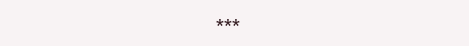***